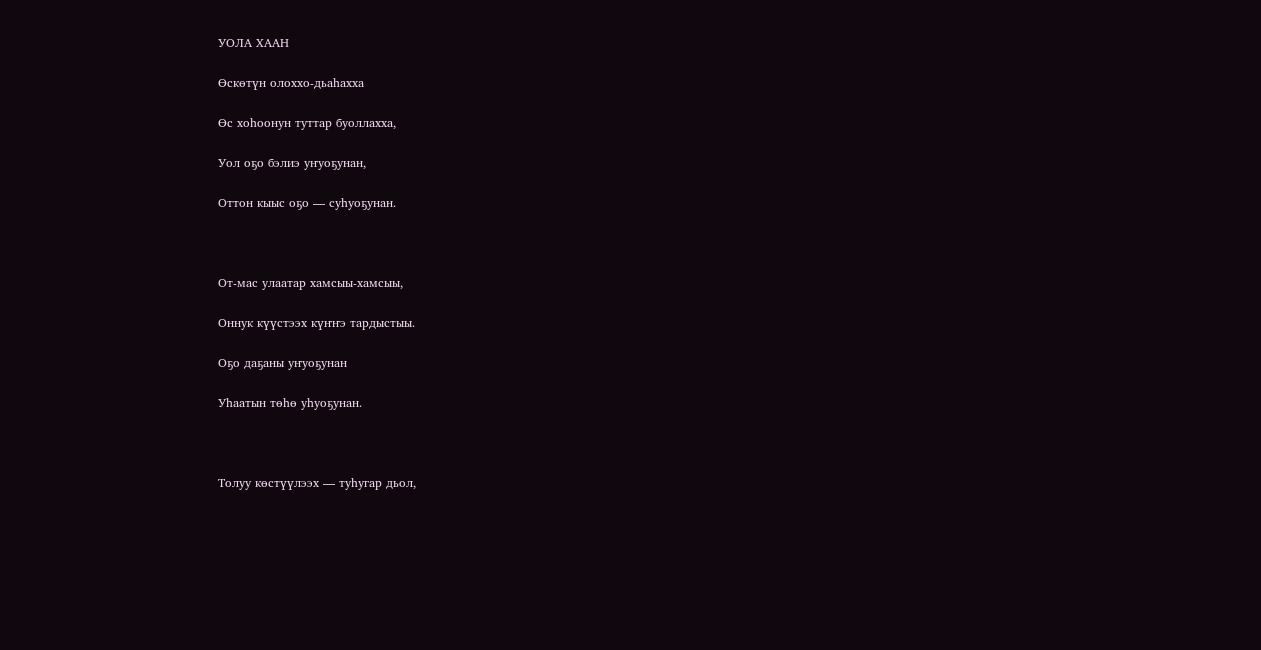УОЛА ХААН

Өскөтүн олоххо-дьаһахха

Өс хоһоонун туттар буоллахха,

Уол оҕо бэлиэ уҥуоҕунан,

Оттон кыыс оҕо — суһуоҕунан.



От-мас улаатар хамсыы-хамсыы,

Оннук күүстээх күҥҥэ тардыстыы.

Оҕо даҕаны уҥуоҕунан

Уһаатын төһө уһуоҕунан.



Толуу көстүүлээх — туһугар дьол,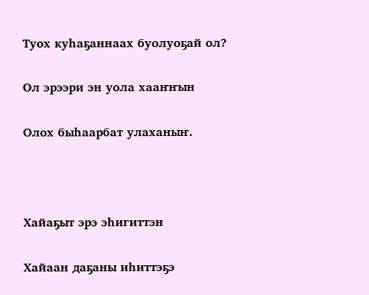Туох куһаҕаннаах буолуоҕай ол?

Ол эрээри эн уола хааҥҥын

Олох быһаарбат улаханыҥ.



Хайаҕыт эрэ эһигиттэн

Хайаан даҕаны иһиттэҕэ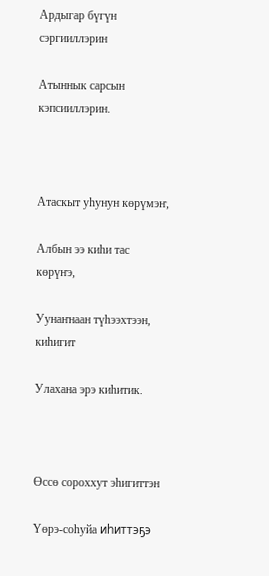Ардыгар бүгүн сэргииллэрин

Атыннык сарсын кэпсииллэрин.



Атаскыт уһунун көрүмэҥ,

Албын ээ киһи тас көрүҥэ,

Уунаҥнаан түһээхтээн, киһигит

Улахана эрэ киһитик.



Өссө сороххут эһигиттэн

Үөрэ-соһуйа иһиттэҕэ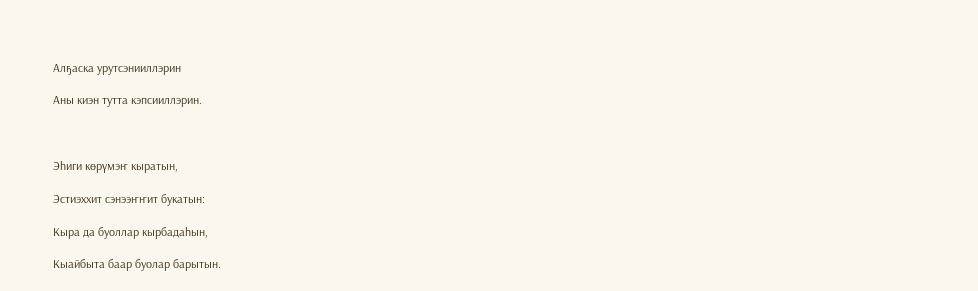Алҕаска урутсэнииллэрин

Аны киэн тутта кэпсииллэрин.



Эһиги көрүмэҥ кыратын,

Эстиэххит сэнээҥҥит букатын:

Кыра да буоллар кырбадаһын,

Кыайбыта баар буолар барытын.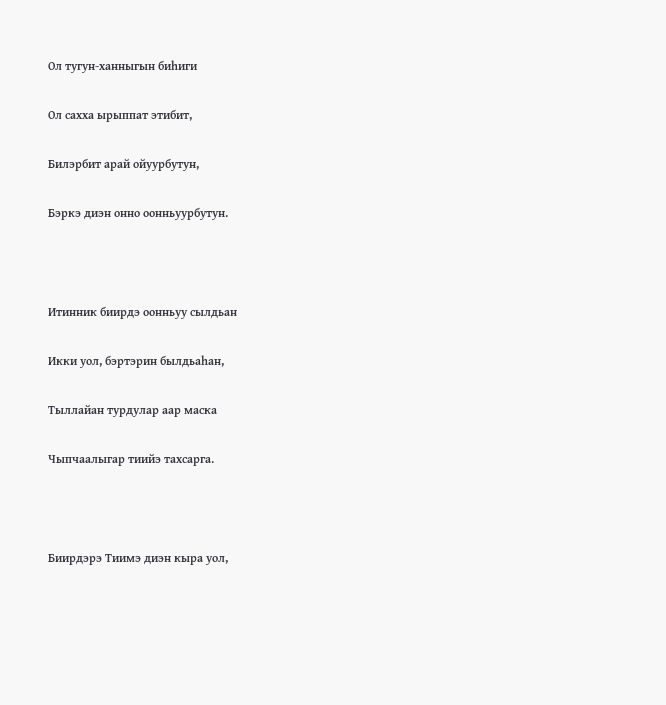Ол тугун-ханныгын биһиги

Ол сахха ырыппат этибит,

Билэрбит арай ойуурбутун,

Бэркэ диэн онно оонньуурбутун.



Итинник биирдэ оонньуу сылдьан

Икки уол, бэртэрин былдьаһан,

Тыллайан турдулар аар маска

Чыпчаалыгар тиийэ тахсарга.



Биирдэрэ Тиимэ диэн кыра уол,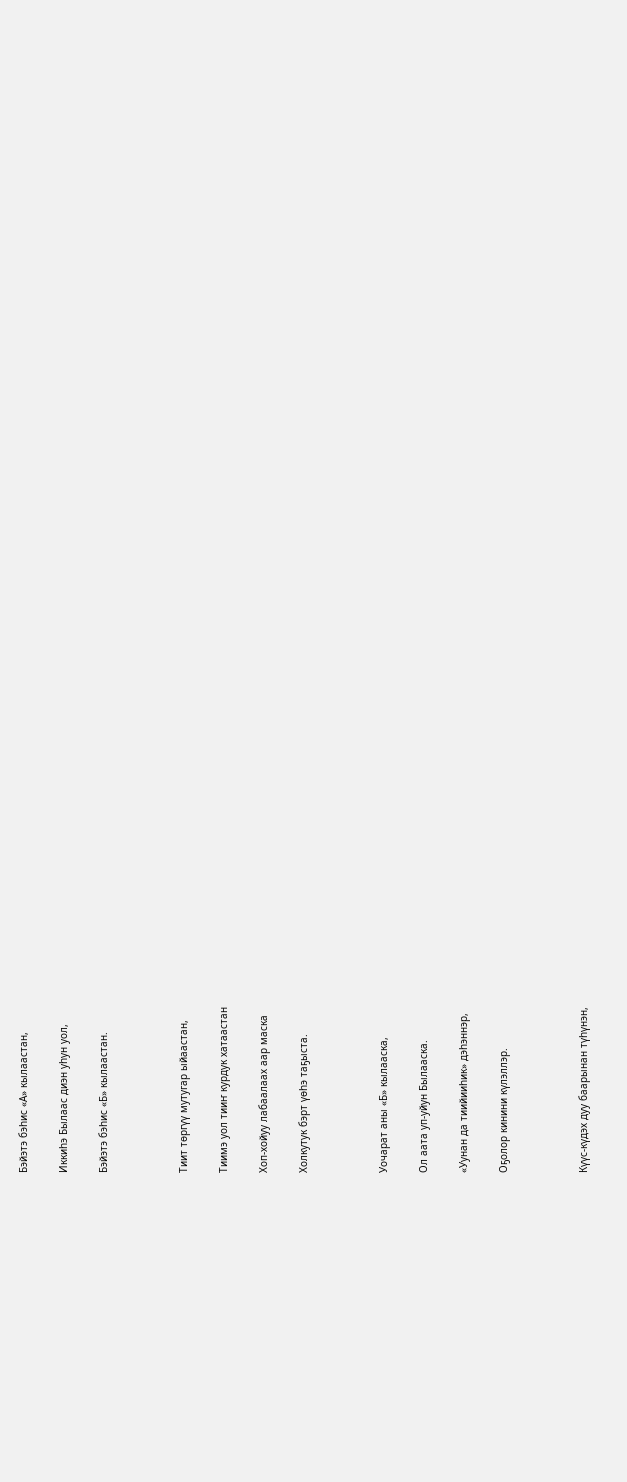Бэйэтэ бэһис «А» кылаастан,

Иккиһэ Былаас диэн уһун уол,

Бэйэтэ бэһис «Б» кылаастан.



Тиит төргүү мутугар ыйаастан,

Тиимэ уол тииҥ курдук хатаастан

Хоп-хойуу лабаалаах аар маска

Холкутук бэрт үөһэ таҕыста.



Уочарат аны «Б» кылааска,

Ол аата уп-уйун Былааска.

«Уунан да тиийииһик» дэһэннэр,

Оҕолор кинини күлэллэр.



Күүс-күдэх дуу баарынан түһүнэн,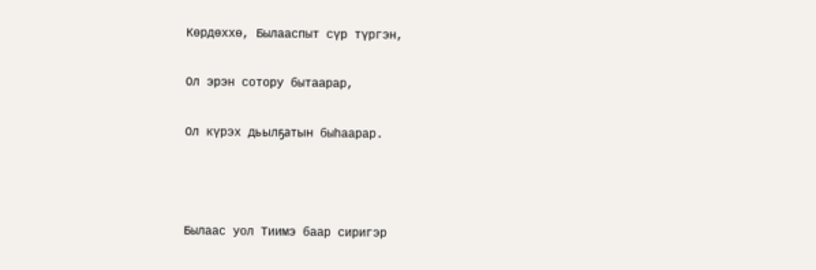Көрдөххө, Былааспыт сүр түргэн,

Ол эрэн сотору бытаарар,

Ол күрэх дьылҕатын быһаарар.



Былаас уол Тиимэ баар сиригэр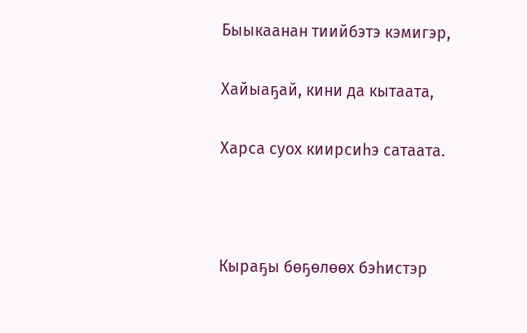Быыкаанан тиийбэтэ кэмигэр,

Хайыаҕай, кини да кытаата,

Харса суох киирсиһэ сатаата.



Кыраҕы бөҕөлөөх бэһистэр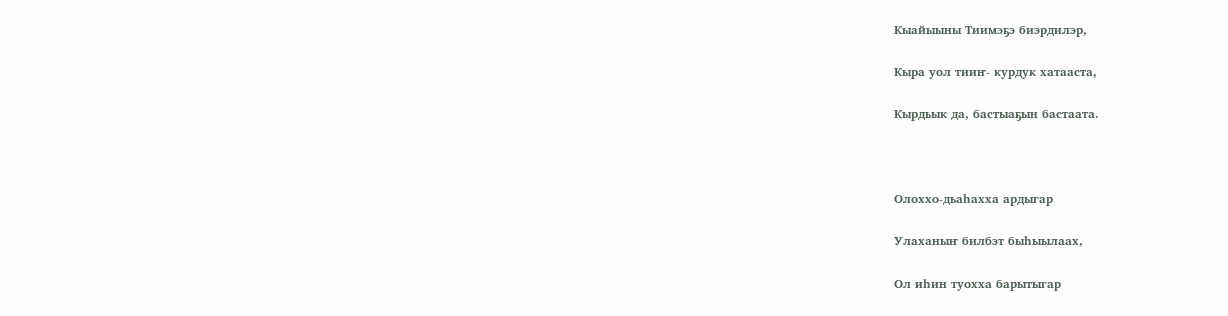Кыайыыны Тиимэҕэ биэрдилэр,

Кыра уол тииҥ- курдук хатааста,

Кырдьык да, бастыаҕын бастаата.



Олоххо-дьаһахха ардыгар

Улаханыҥ билбэт быһыылаах,

Ол иһин туохха барытыгар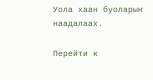Уола хаан буоларыҥ наадалаах.

Перейти к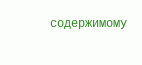содержимому